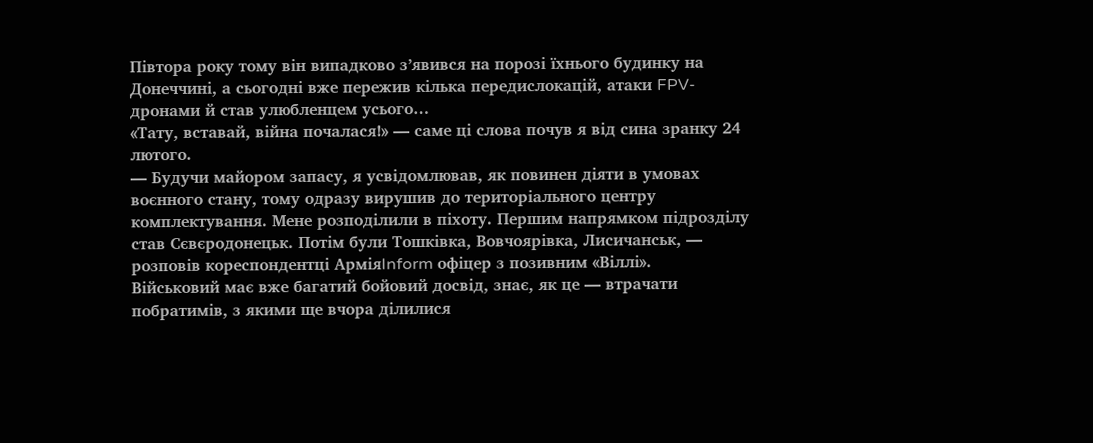Півтора року тому він випадково з’явився на порозі їхнього будинку на Донеччині, а сьогодні вже пережив кілька передислокацій, атаки FPV-дронами й став улюбленцем усього…
«Тату, вставай, війна почалася!» — саме ці слова почув я від сина зранку 24 лютого.
— Будучи майором запасу, я усвідомлював, як повинен діяти в умовах воєнного стану, тому одразу вирушив до територіального центру комплектування. Мене розподілили в піхоту. Першим напрямком підрозділу став Сєвєродонецьк. Потім були Тошківка, Вовчоярівка, Лисичанськ, — розповів кореспондентці АрміяInform офіцер з позивним «Віллі».
Військовий має вже багатий бойовий досвід, знає, як це — втрачати побратимів, з якими ще вчора ділилися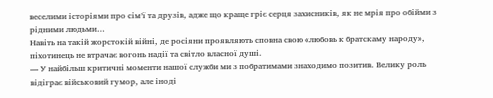веселими історіями про сім’ї та друзів, адже що краще гріє серця захисників, як не мрія про обійми з рідними людьми…
Навіть на такій жорстокій війні, де росіяни проявляють сповна свою «любовь к братскаму народу», піхотинець не втрачає вогонь надії та світло власної душі.
— У найбільш критичні моменти нашої служби ми з побратимами знаходимо позитив. Велику роль відіграє військовий гумор, але іноді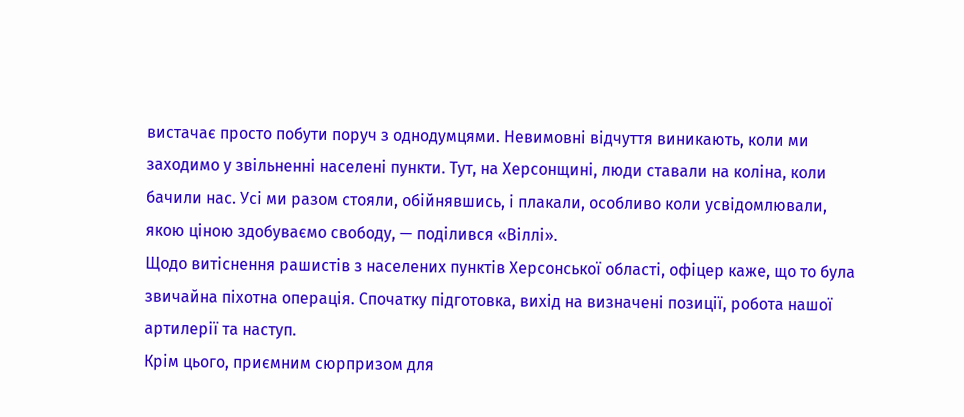вистачає просто побути поруч з однодумцями. Невимовні відчуття виникають, коли ми заходимо у звільненні населені пункти. Тут, на Херсонщині, люди ставали на коліна, коли бачили нас. Усі ми разом стояли, обійнявшись, і плакали, особливо коли усвідомлювали, якою ціною здобуваємо свободу, — поділився «Віллі».
Щодо витіснення рашистів з населених пунктів Херсонської області, офіцер каже, що то була звичайна піхотна операція. Спочатку підготовка, вихід на визначені позиції, робота нашої артилерії та наступ.
Крім цього, приємним сюрпризом для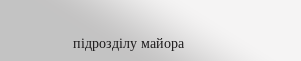підрозділу майора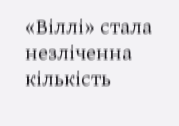«Віллі» стала незліченна кількість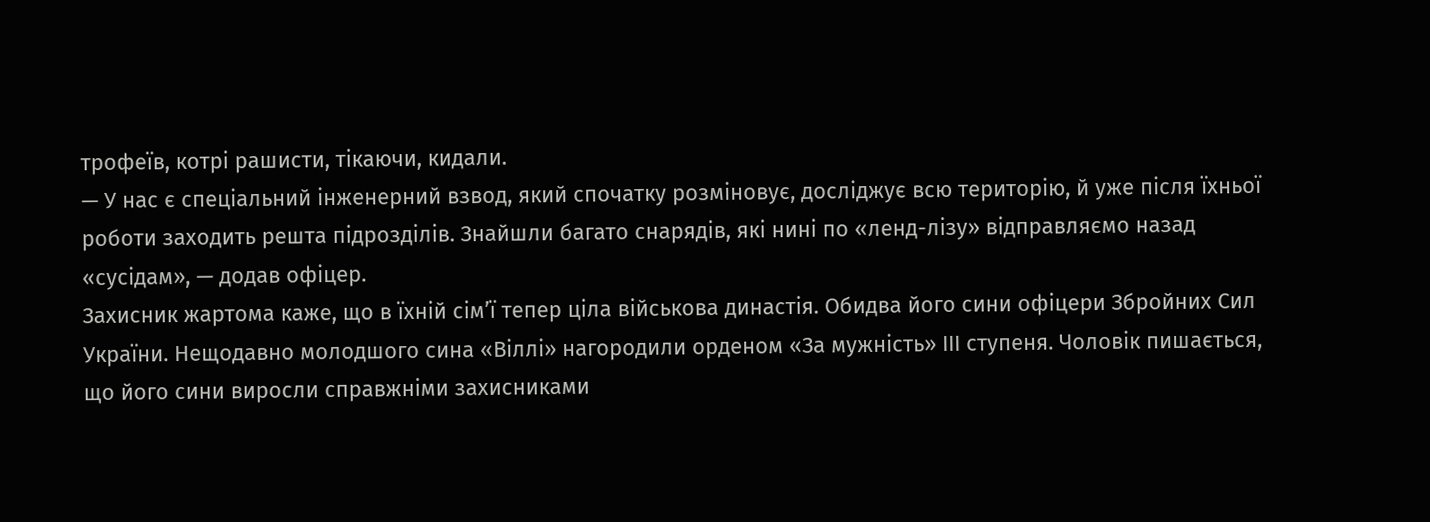трофеїв, котрі рашисти, тікаючи, кидали.
— У нас є спеціальний інженерний взвод, який спочатку розміновує, досліджує всю територію, й уже після їхньої роботи заходить решта підрозділів. Знайшли багато снарядів, які нині по «ленд-лізу» відправляємо назад «сусідам», — додав офіцер.
Захисник жартома каже, що в їхній сім’ї тепер ціла військова династія. Обидва його сини офіцери Збройних Сил України. Нещодавно молодшого сина «Віллі» нагородили орденом «За мужність» ІІІ ступеня. Чоловік пишається, що його сини виросли справжніми захисниками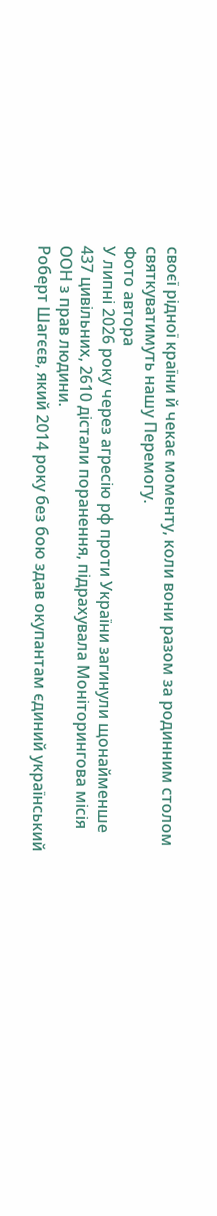своєї рідної країни й чекає моменту, коли вони разом за родинним столом святкуватимуть нашу Перемогу.
Фото автора
У липні 2026 року через агресію рф проти України загинули щонайменше 437 цивільних, 2610 дістали поранення, підрахувала Моніторингова місія ООН з прав людини.
Роберт Шагєєв, який 2014 року без бою здав окупантам єдиний український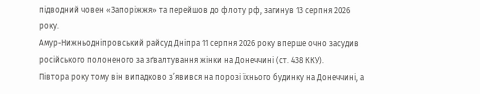підводний човен «Запоріжжя» та перейшов до флоту рф, загинув 13 серпня 2026 року.
Амур-Нижньодніпровський райсуд Дніпра 11 серпня 2026 року вперше очно засудив російського полоненого за зґвалтування жінки на Донеччині (ст. 438 ККУ).
Півтора року тому він випадково з’явився на порозі їхнього будинку на Донеччині, а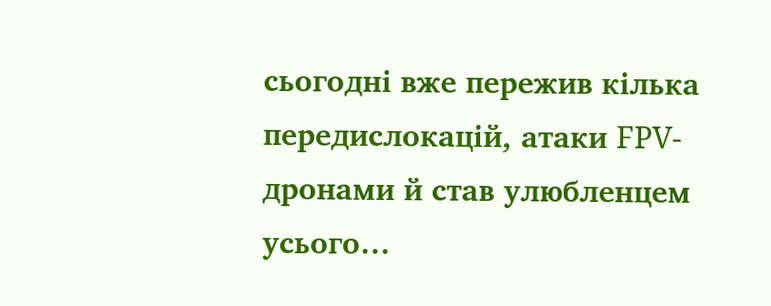сьогодні вже пережив кілька передислокацій, атаки FPV-дронами й став улюбленцем усього…